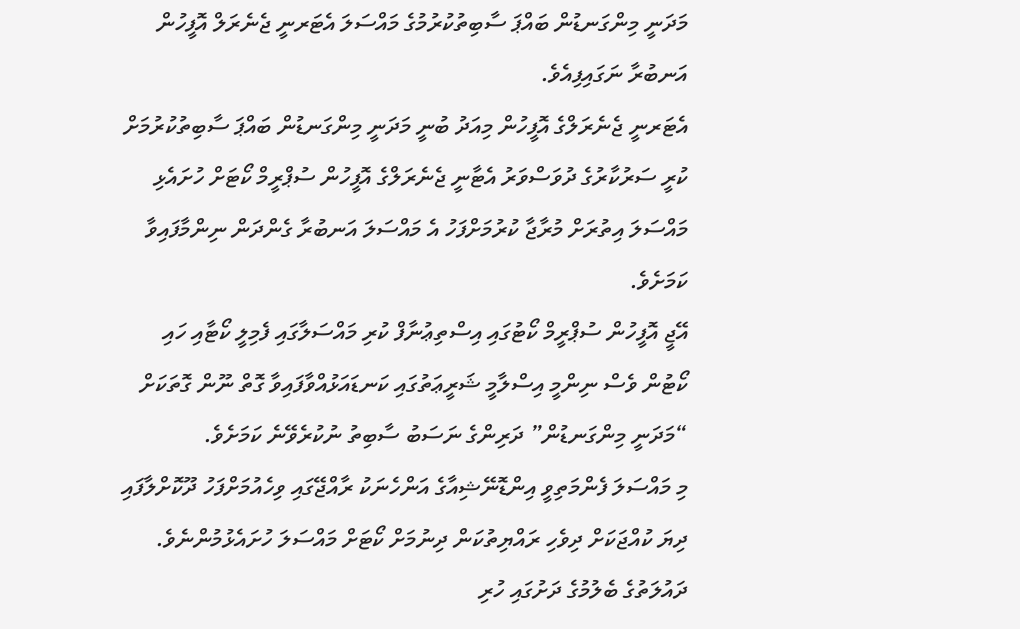މަދަނީ މިންގަނޑުން ބައްޕަ ސާބިތުކުރުމުގެ މައްސަލަ އެޓަރނީ ޖެނެރަލް އޮފީހުން އަނބުރާ ނަގައިފިއެވެ.
އެޓަރނީ ޖެނެރަލްގެ އޮފީހުން މިއަދު ބުނީ މަދަނީ މިންގަނޑުން ބައްޕަ ސާބިތުކުރުމަށް ކުރީ ސަރުކާރުގެ ދުވަސްވަރު އެޓާނީ ޖެނެރަލްގެ އޮފީހުން ސުޕްރީމް ކޯޓަށް ހުށައެޅި މައްސަލަ އިތުރަށް މުރާޖާ ކުރުމަށްފަހު އެ މައްސަލަ އަނބުރާ ގެންދަން ނިންމާފައިވާ ކަމަށެވެ.
އޭޖީ އޮފީހުން ސުޕްރީމް ކޯޓުގައި އިސްތިޢުނާފް ކުރި މައްސަލާގައި ފެމިލީ ކޯޓާއި ހައި ކޯޓުން ވެސް ނިންމީ އިސްލާމީ ޝަރީޢަތުގައި ކަނޑައަޅުއްވާފައިވާ ގޮތް ނޫން ގޮތަކަށް “މަދަނީ މިންގަނޑުން” ދަރިންގެ ނަސަބު ސާބިތު ނުކުރެވޭނެ ކަމަށެވެ.
މި މައްސަލަ ފެންމަތިވީ އިންޑޮނޭޝިއާގެ އަންހެނަކު ރާއްޖޭގައި ވިހެއުމަށްފަހު ދޫކޮށްލާފައި ދިޔަ ކުއްޖަކަށް ދިވެހި ރައްޔިތުކަން ދިނުމަށް ކޯޓަށް މައްސަލަ ހުށައެޅުމުންނެވެ.
ދައުލަތުގެ ބެލުމުގެ ދަށުގައި ހުރި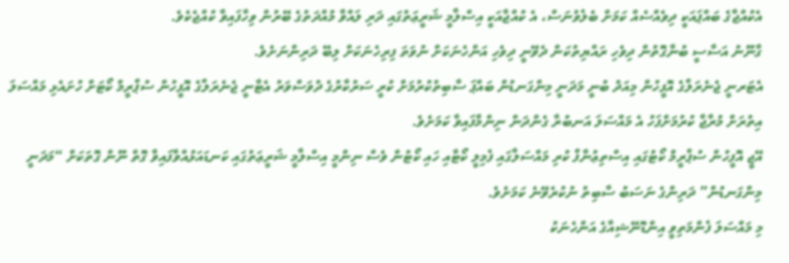އެކުއްޖާގެ ބައްޕައަކީ ދިވެއްސެއް ކަމަށް ބެލެވުނަސް، އެ ކުއްޖާއަކީ އިސްލާމީ ޝަރީޢަތުގައި ދަރި ލައްވާ މުއްދަތުގެ ބޭރުން ވިހާފައިވާ ކުއްޖެކެވެ.
ގާނޫނު އަސާސީ ބުނާގޮތުން ދިވެހި ރައްޔިތުކަން ދެވޭނީ ދިވެހި އަންހެނަކަށް ނުވަތަ ފިރިހެނަކަށް ލިބޭ ދަރިންނަށެވެ.
އެޓަރނީ ޖެނެރަލްގެ އޮފީހުން މިއަދު ބުނީ މަދަނީ މިންގަނޑުން ބައްޕަ ސާބިތުކުރުމަށް ކުރީ ސަރުކާރުގެ ދުވަސްވަރު އެޓާނީ ޖެނެރަލްގެ އޮފީހުން ސުޕްރީމް ކޯޓަށް ހުށައެޅި މައްސަލަ އިތުރަށް މުރާޖާ ކުރުމަށްފަހު އެ މައްސަލަ އަނބުރާ ގެންދަން ނިންމާފައިވާ ކަމަށެވެ.
އޭޖީ އޮފީހުން ސުޕްރީމް ކޯޓުގައި އިސްތިޢުނާފް ކުރި މައްސަލާގައި ފެމިލީ ކޯޓާއި ހައި ކޯޓުން ވެސް ނިންމީ އިސްލާމީ ޝަރީޢަތުގައި ކަނޑައަޅުއްވާފައިވާ ގޮތް ނޫން ގޮތަކަށް “މަދަނީ މިންގަނޑުން” ދަރިންގެ ނަސަބު ސާބިތު ނުކުރެވޭނެ ކަމަށެވެ.
މި މައްސަލަ ފެންމަތިވީ އިންޑޮނޭޝިއާގެ އަންހެނަކު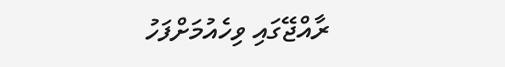ރާއްޖޭގައި ވިހެއުމަށްފަހު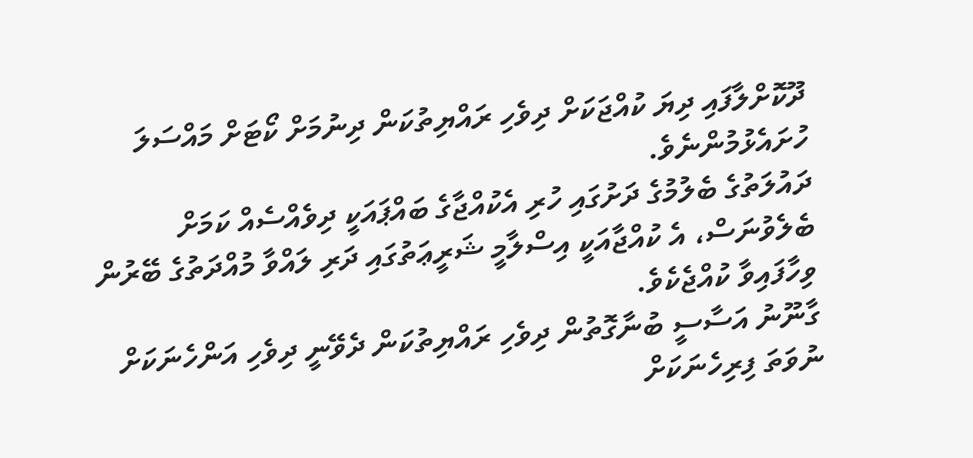ދޫކޮށްލާފައި ދިޔަ ކުއްޖަކަށް ދިވެހި ރައްޔިތުކަން ދިނުމަށް ކޯޓަށް މައްސަލަ ހުށައެޅުމުންނެވެ.
ދައުލަތުގެ ބެލުމުގެ ދަށުގައި ހުރި އެކުއްޖާގެ ބައްޕައަކީ ދިވެއްސެއް ކަމަށް ބެލެވުނަސް، އެ ކުއްޖާއަކީ އިސްލާމީ ޝަރީޢަތުގައި ދަރި ލައްވާ މުއްދަތުގެ ބޭރުން ވިހާފައިވާ ކުއްޖެކެވެ.
ގާނޫނު އަސާސީ ބުނާގޮތުން ދިވެހި ރައްޔިތުކަން ދެވޭނީ ދިވެހި އަންހެނަކަށް ނުވަތަ ފިރިހެނަކަށް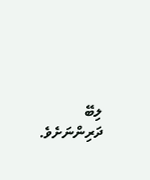ލިބޭ ދަރިންނަށެވެ.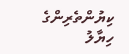ކިޔުންތެރިންގެ ހިޔާލު